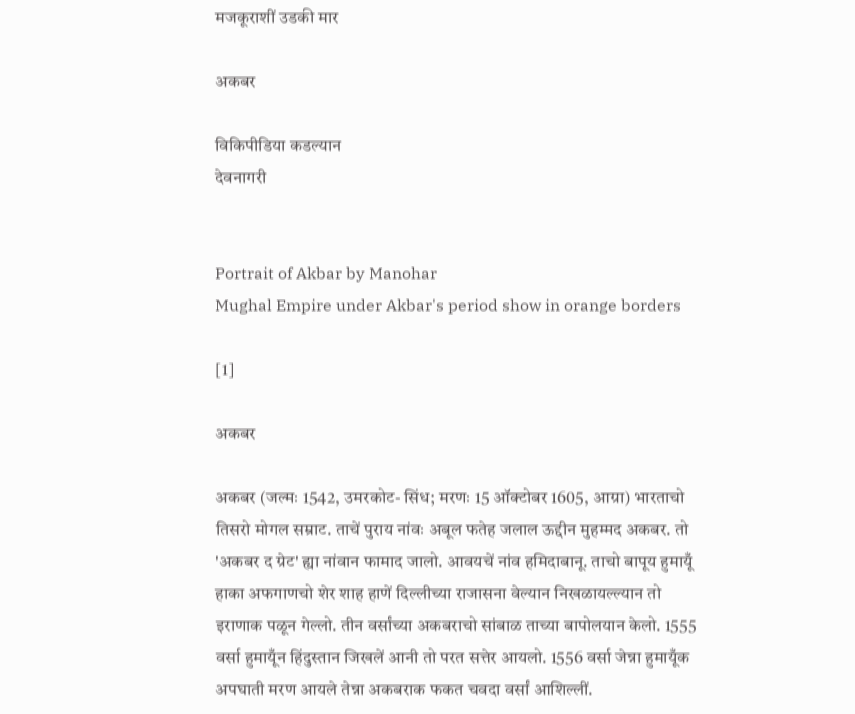मजकूराशीं उडकी मार

अकबर

विकिपीडिया कडल्यान
देवनागरी


Portrait of Akbar by Manohar
Mughal Empire under Akbar's period show in orange borders

[1]

अकबर

अकबर (जल्मः 1542, उमरकोट- सिंध; मरणः 15 ऑक्टोबर 1605, आग्रा) भारताचो तिसरो मोगल सम्राट. ताचें पुराय नांवः अबूल फतेह जलाल ऊद्दीन मुहम्मद अकबर. तो 'अकबर द ग्रेट' ह्या नांवान फामाद जालो. आवयचें नांव हमिदाबानू. ताचो बापूय हुमायूँ हाका अफगाणचो शेर शाह हाणें दिल्लीच्या राजासना वेल्यान निखळायल्ल्यान तो इराणाक पळून गेल्लो. तीन वर्सांच्या अकबराचो सांबाळ ताच्या बापोलयान केलो. 1555 वर्सा हुमायूँन हिंदुस्तान जिखलें आनी तो परत सत्तेर आयलो. 1556 वर्सा जेन्ना हुमायूँक अपघाती मरण आयले तेन्ना अकबराक फकत चवदा वर्सां आशिल्लीं.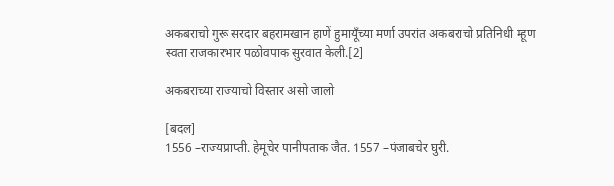अकबराचो गुरू सरदार बहरामखान हाणें हुमायूँच्या मर्णा उपरांत अकबराचो प्रतिनिधी म्हूण स्वता राजकारभार पळोवपाक सुरवात केली.[2]

अकबराच्या राज्याचो विस्तार असो जालो

[बदल]
1556 –राज्यप्राप्ती. हेमूचेर पानीपताक जैत. 1557 –पंजाबचेर घुरी.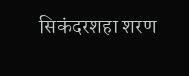सिकंदरशहा शरण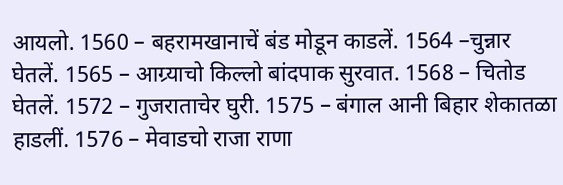आयलो. 1560 – बहरामखानाचें बंड मोडून काडलें. 1564 –चुन्नार घेतलें. 1565 – आग्र्याचो किल्लो बांदपाक सुरवात. 1568 – चितोड घेतलें. 1572 – गुजराताचेर घुरी. 1575 – बंगाल आनी बिहार शेकातळा हाडलीं. 1576 – मेवाडचो राजा राणा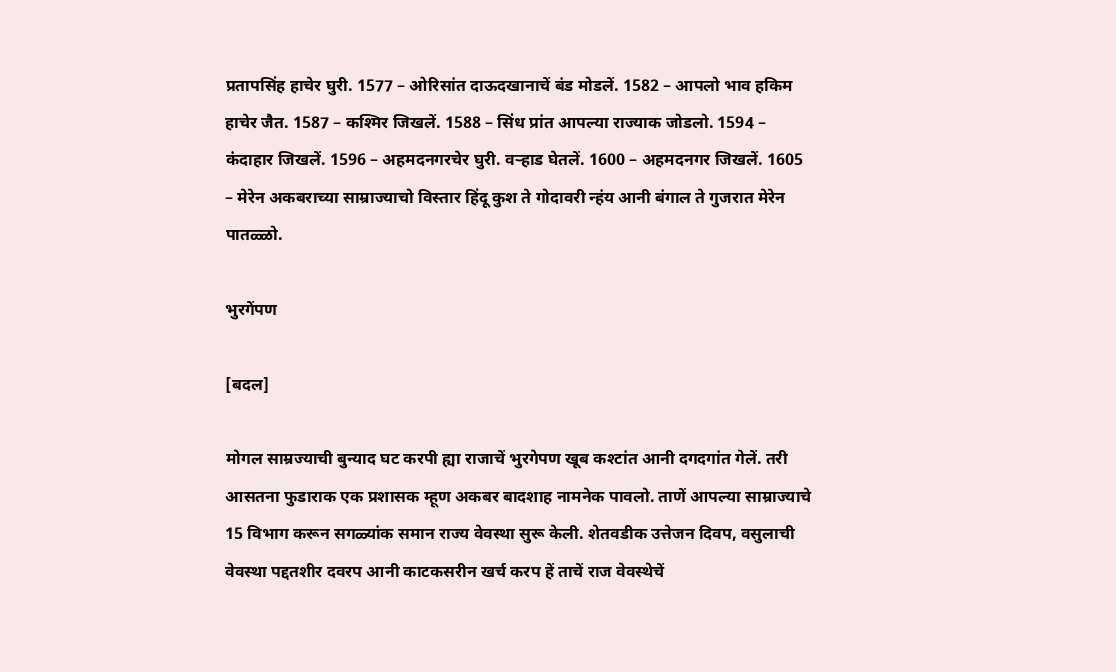प्रतापसिंह हाचेर घुरी. 1577 – ओरिसांत दाऊदखानाचें बंड मोडलें. 1582 – आपलो भाव हकिम हाचेर जैत. 1587 – कश्मिर जिखलें. 1588 – सिंध प्रांत आपल्या राज्याक जोडलो. 1594 – कंदाहार जिखलें. 1596 – अहमदनगरचेर घुरी. वऱ्हाड घेतलें. 1600 – अहमदनगर जिखलें. 1605 – मेरेन अकबराच्या साम्राज्याचो विस्तार हिंदू कुश ते गोदावरी न्हंय आनी बंगाल ते गुजरात मेरेन पातळ्ळो.

भुरगेंपण

[बदल]

मोगल साम्रज्याची बुन्याद घट करपी ह्या राजाचें भुरगेपण खूब कश्टांत आनी दगदगांत गेलें. तरी आसतना फुडाराक एक प्रशासक म्हूण अकबर बादशाह नामनेक पावलो. ताणें आपल्या साम्राज्याचे 15 विभाग करून सगळ्यांक समान राज्य वेवस्था सुरू केली. शेतवडीक उत्तेजन दिवप, वसुलाची वेवस्था पद्दतशीर दवरप आनी काटकसरीन खर्च करप हें ताचें राज वेवस्थेचें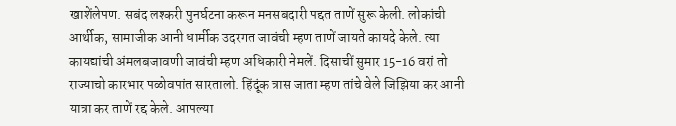खाशेंलेपण. सबंद लश्करी पुनर्घटना करून मनसबदारी पद्दत ताणें सुरू केली. लोकांची आर्थीक, सामाजीक आनी धार्मीक उदरगत जावंची म्हण ताणें जायते कायदे केले. त्या कायद्यांची अंमलबजावणी जावंची म्हण अधिकारी नेमलें. दिसाचीं सुमार 15-16 वरां तो राज्याचो कारभार पळोवपांत सारतालो. हिंदूंक त्रास जाता म्हण तांचे वेले जिझिया कर आनी यात्रा कर ताणें रद्द केले. आपल्या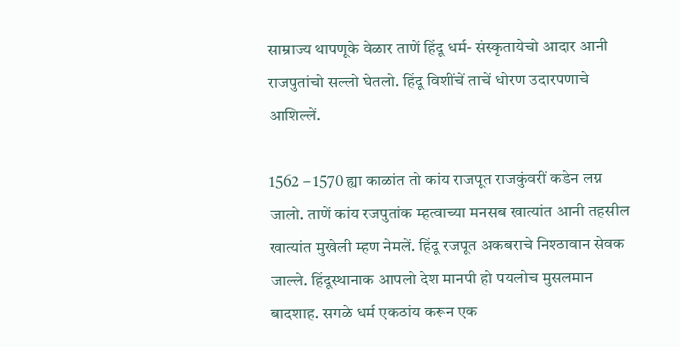साम्राज्य थापणूके वेळार ताणें हिंदू धर्म- संस्कृतायेचो आदार आनी राजपुतांचो सल्लो घेतलो. हिंदू विशींचें ताचें धोरण उदारपणाचे आशिल्लें.

1562 – 1570 ह्या काळांत तो कांय राजपूत राजकुंवरीं कडेन लग्न जालो. ताणें कांय रजपुतांक म्हत्वाच्या मनसब खात्यांत आनी तहसील खात्यांत मुखेली म्हण नेमलें. हिंदू रजपूत अकबराचे निश्ठावान सेवक जाल्ले. हिंदूस्थानाक आपलो देश मानपी हो पयलोच मुसलमान बादशाह. सगळे धर्म एकठांय करून एक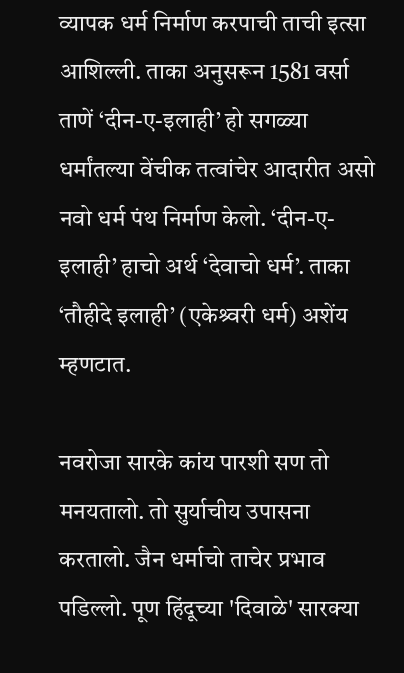व्यापक धर्म निर्माण करपाची ताची इत्सा आशिल्ली. ताका अनुसरून 1581 वर्सा ताणें ‘दीन-ए-इलाही’ हो सगळ्या धर्मांतल्या वेंचीक तत्वांचेर आदारीत असो नवो धर्म पंथ निर्माण केलो. ‘दीन-ए- इलाही’ हाचो अर्थ ‘देवाचो धर्म’. ताका ‘तौहीदे इलाही’ (एकेश्र्वरी धर्म) अशेंय म्हणटात.

नवरोजा सारके कांय पारशी सण तो मनयतालो. तो सुर्याचीय उपासना करतालो. जैन धर्माचो ताचेर प्रभाव पडिल्लो. पूण हिंदूच्या 'दिवाळे' सारक्या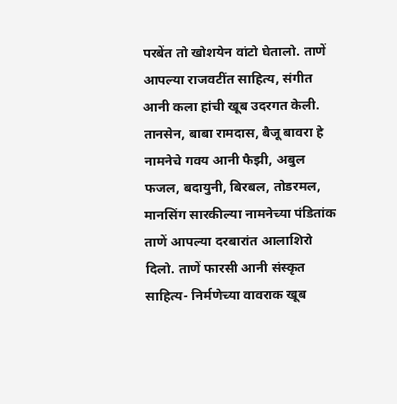परबेंत तो खोशयेन वांटो घेतालो. ताणें आपल्या राजवटींत साहित्य, संगीत आनी कला हांची खूब उदरगत केली. तानसेन, बाबा रामदास, बैजू बावरा हे नामनेचे गवय आनी फैझी, अबुल फजल, बदायुनी, बिरबल, तोडरमल, मानसिंग सारकील्या नामनेच्या पंडितांक ताणें आपल्या दरबारांत आलाशिरो दिलो. ताणें फारसी आनी संस्कृत साहित्य- निर्मणेच्या वावराक खूब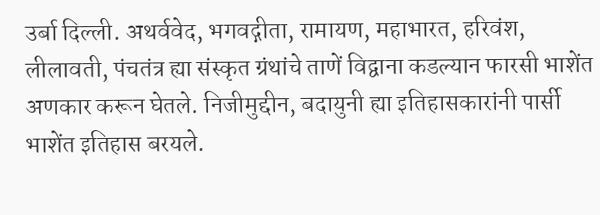उर्बा दिल्ली. अथर्ववेद, भगवद्गीता, रामायण, महाभारत, हरिवंश, लीलावती, पंचतंत्र ह्या संस्कृत ग्रंथांचे ताणें विद्वाना कडल्यान फारसी भाशेंत अणकार करून घेतले. निजीमुद्दीन, बदायुनी ह्या इतिहासकारांनी पार्सी भाशेंत इतिहास बरयले.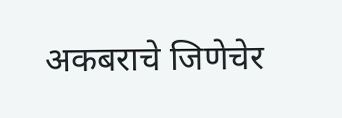अकबराचे जिणेचेर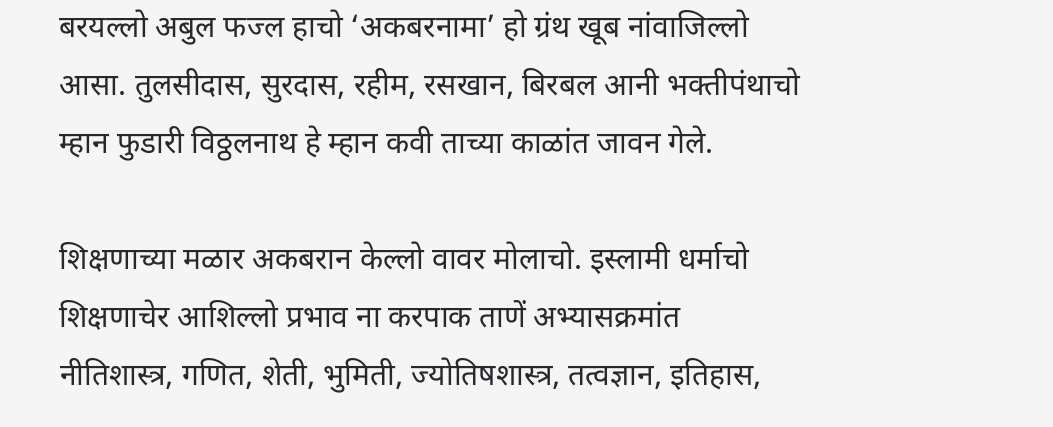बरयल्लो अबुल फज्ल हाचो ‘अकबरनामा’ हो ग्रंथ खूब नांवाजिल्लो आसा. तुलसीदास, सुरदास, रहीम, रसखान, बिरबल आनी भक्तीपंथाचो म्हान फुडारी विठ्ठलनाथ हे म्हान कवी ताच्या काळांत जावन गेले.

शिक्षणाच्या मळार अकबरान केल्लो वावर मोलाचो. इस्लामी धर्माचो शिक्षणाचेर आशिल्लो प्रभाव ना करपाक ताणें अभ्यासक्रमांत नीतिशास्त्र, गणित, शेती, भुमिती, ज्योतिषशास्त्र, तत्वज्ञान, इतिहास,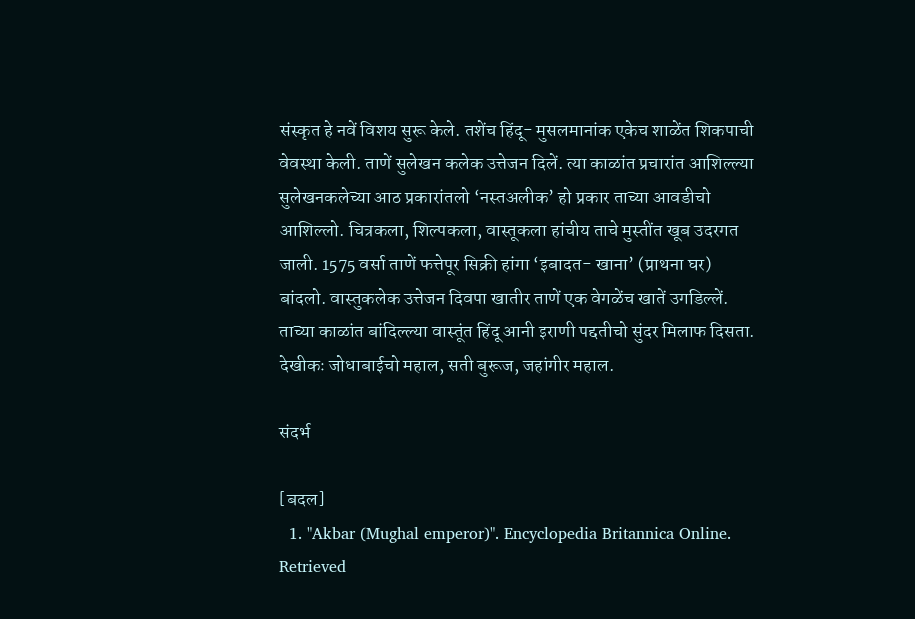संस्कृत हे नवें विशय सुरू केले. तशेंच हिंदू- मुसलमानांक एकेच शाळेंत शिकपाची वेवस्था केली. ताणें सुलेखन कलेक उत्तेजन दिलें. त्या काळांत प्रचारांत आशिल्ल्या सुलेखनकलेच्या आठ प्रकारांतलो ‘नस्तअलीक’ हो प्रकार ताच्या आवडीचो आशिल्लो. चित्रकला, शिल्पकला, वास्तूकला हांचीय ताचे मुस्तींत खूब उदरगत जाली. 1575 वर्सा ताणें फत्तेपूर सिक्री हांगा ‘इबादत- खाना’ (प्राथना घर) बांदलो. वास्तुकलेक उत्तेजन दिवपा खातीर ताणें एक वेगळेंच खातें उगडिल्लें. ताच्या काळांत बांदिल्ल्या वास्तूंत हिंदू आनी इराणी पद्दतीचो सुंदर मिलाफ दिसता. देखीकः जोधाबाईचो महाल, सती बुरूज, जहांगीर महाल.

संदर्भ

[बदल]
  1. "Akbar (Mughal emperor)". Encyclopedia Britannica Online. Retrieved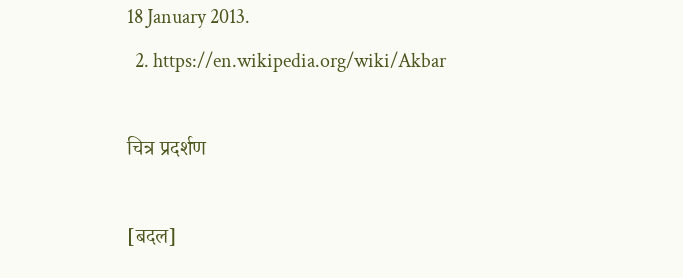18 January 2013.
  2. https://en.wikipedia.org/wiki/Akbar

चित्र प्रदर्शण

[बदल]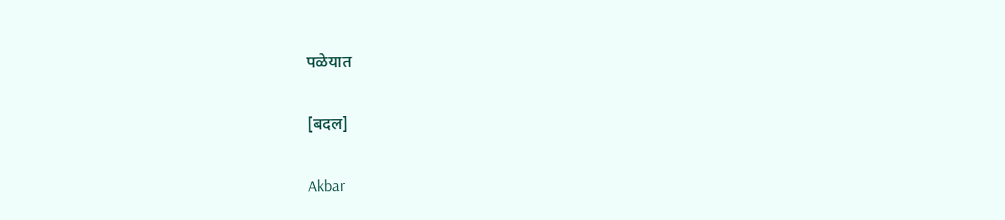पळेयात

[बदल]

Akbar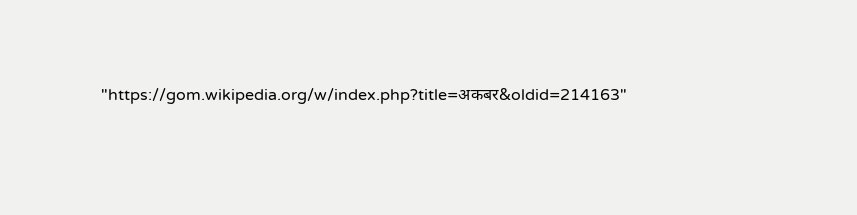"https://gom.wikipedia.org/w/index.php?title=अकबर&oldid=214163"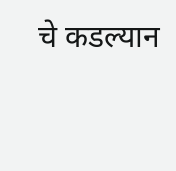चे कडल्यान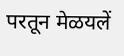परतून मेळयलें